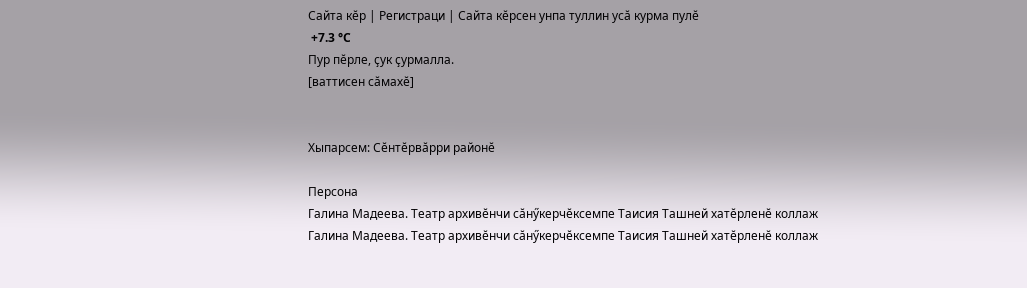Сайта кӗр | Регистраци | Сайта кӗрсен унпа туллин усӑ курма пулӗ
 +7.3 °C
Пур пӗрле, ҫук ҫурмалла.
[ваттисен сӑмахӗ]


Хыпарсем: Сӗнтӗрвӑрри районӗ

Персона
Галина Мадеева. Театр архивӗнчи сӑнӳкерчӗксемпе Таисия Ташней хатӗрленӗ коллаж
Галина Мадеева. Театр архивӗнчи сӑнӳкерчӗксемпе Таисия Ташней хатӗрленӗ коллаж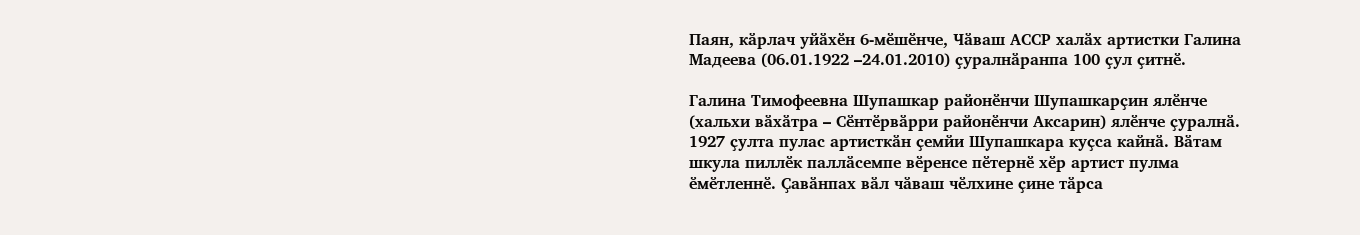Паян, кӑрлач уйӑхӗн 6-мӗшӗнче, Чӑваш АССР халӑх артистки Галина Мадеева (06.01.1922 –24.01.2010) ҫуралнӑранпа 100 ҫул ҫитнӗ.

Галина Тимофеевна Шупашкар районӗнчи Шупашкарҫин ялӗнче (хальхи вӑхӑтра – Сӗнтӗрвӑрри районӗнчи Аксарин) ялӗнче ҫуралнӑ. 1927 ҫулта пулас артисткӑн ҫемйи Шупашкара куҫса кайнӑ. Вӑтам шкула пиллӗк паллӑсемпе вӗренсе пӗтернӗ хӗр артист пулма ӗмӗтленнӗ. Ҫавӑнпах вӑл чӑваш чӗлхине ҫине тӑрса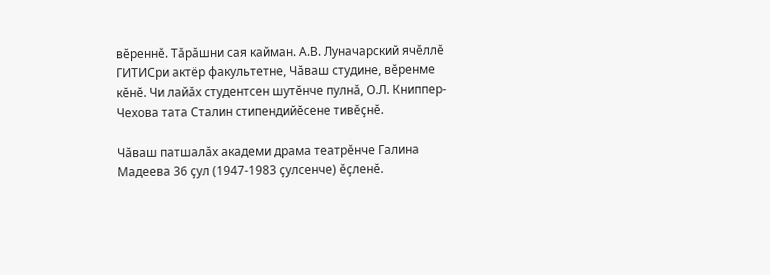вӗреннӗ. Тӑрӑшни сая кайман. А.В. Луначарский ячӗллӗ ГИТИСри актёр факультетне, Чӑваш студине, вӗренме кӗнӗ. Чи лайӑх студентсен шутӗнче пулнӑ, О.Л. Книппер-Чехова тата Сталин стипендийӗсене тивӗҫнӗ.

Чӑваш патшалӑх академи драма театрӗнче Галина Мадеева 36 ҫул (1947-1983 ҫулсенче) ӗҫленӗ.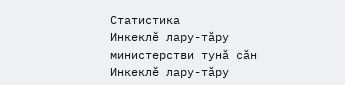Статистика
Инкеклӗ лару-тӑру министерстви тунӑ сӑн
Инкеклӗ лару-тӑру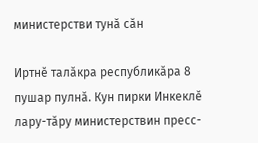министерстви тунӑ сӑн

Иртнӗ талӑкра республикӑра 8 пушар пулнӑ. Кун пирки Инкеклӗ лару-тӑру министерствин пресс-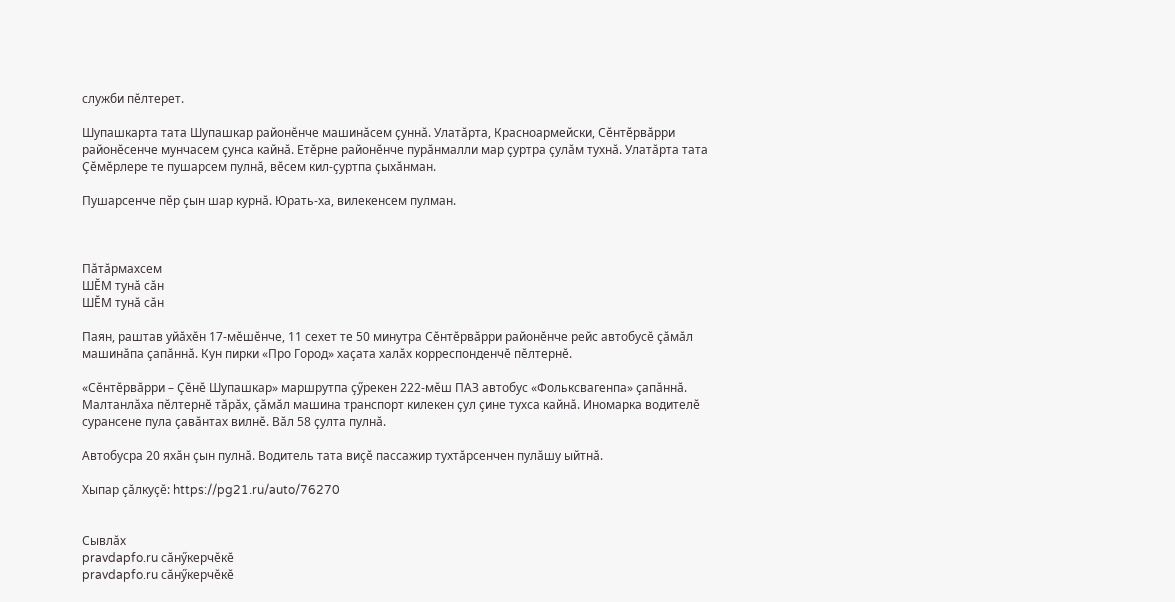служби пӗлтерет.

Шупашкарта тата Шупашкар районӗнче машинӑсем ҫуннӑ. Улатӑрта, Красноармейски, Сӗнтӗрвӑрри районӗсенче мунчасем ҫунса кайнӑ. Етӗрне районӗнче пурӑнмалли мар ҫуртра ҫулӑм тухнӑ. Улатӑрта тата Ҫӗмӗрлере те пушарсем пулнӑ, вӗсем кил-ҫуртпа ҫыхӑнман.

Пушарсенче пӗр ҫын шар курнӑ. Юрать-ха, вилекенсем пулман.



Пӑтӑрмахсем
ШӖМ тунӑ сӑн
ШӖМ тунӑ сӑн

Паян, раштав уйӑхӗн 17-мӗшӗнче, 11 сехет те 50 минутра Сӗнтӗрвӑрри районӗнче рейс автобусӗ ҫӑмӑл машинӑпа ҫапӑннӑ. Кун пирки «Про Город» хаҫата халӑх корреспонденчӗ пӗлтернӗ.

«Сӗнтӗрвӑрри – Ҫӗнӗ Шупашкар» маршрутпа ҫӳрекен 222-мӗш ПАЗ автобус «Фольксвагенпа» ҫапӑннӑ. Малтанлӑха пӗлтернӗ тӑрӑх, ҫӑмӑл машина транспорт килекен ҫул ҫине тухса кайнӑ. Иномарка водителӗ сурансене пула ҫавӑнтах вилнӗ. Вӑл 58 ҫулта пулнӑ.

Автобусра 20 яхӑн ҫын пулнӑ. Водитель тата виҫӗ пассажир тухтӑрсенчен пулӑшу ыйтнӑ.

Хыпар ҫӑлкуҫӗ: https://pg21.ru/auto/76270


Сывлӑх
pravdapfo.ru сӑнӳкерчӗкӗ
pravdapfo.ru сӑнӳкерчӗкӗ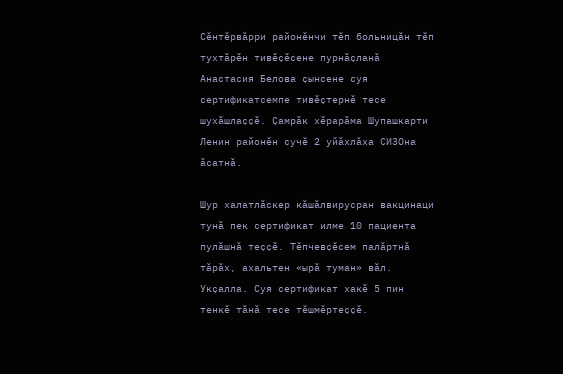Сӗнтӗрвӑрри районӗнчи тӗп больницӑн тӗп тухтӑрӗн тивӗҫӗсене пурнӑҫланӑ Анастасия Белова ҫынсене суя сертификатсемпе тивӗҫтернӗ тесе шухӑшлаҫҫӗ. Ҫамрӑк хӗрарӑма Шупашкарти Ленин районӗн сучӗ 2 уйӑхлӑха СИЗОна ӑсатнӑ.

Шур халатлӑскер кӑшӑлвирусран вакцинаци тунӑ пек сертификат илме 10 пациента пулӑшнӑ теҫҫӗ. Тӗпчевҫӗсем палӑртнӑ тӑрӑх, ахальтен «ырӑ туман» вӑл. Укҫалла. Суя сертификат хакӗ 5 пин тенкӗ тӑнӑ тесе тӗшмӗртеҫҫӗ.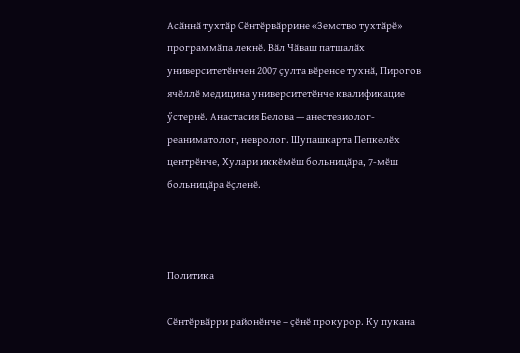Асӑннӑ тухтӑр Сӗнтӗрвӑррине «Земство тухтӑрӗ» программӑпа лекнӗ. Вӑл Чӑваш патшалӑх университетӗнчен 2007 ҫулта вӗренсе тухнӑ, Пирогов ячӗллӗ медицина университетӗнче квалификацие ӳстернӗ. Анастасия Белова — анестезиолог-реаниматолог, невролог. Шупашкарта Пепкелӗх центрӗнче, Хулари иккӗмӗш больницӑра, 7-мӗш больницӑра ӗҫленӗ.



Политика

Сӗнтӗрвӑрри районӗнче – ҫӗнӗ прокурор. Ку пукана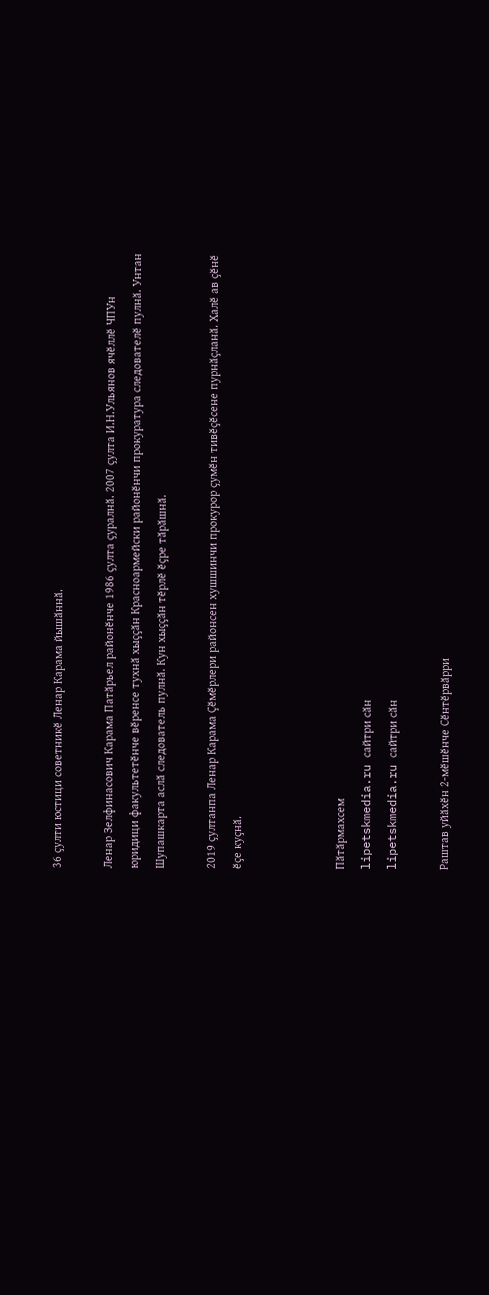36 ҫулти юстици советникӗ Ленар Карама йышӑннӑ.

Ленар Зелфинасович Карама Патӑрьел районӗнче 1986 ҫулта ҫуралнӑ. 2007 ҫулта И.Н.Ульянов ячӗллӗ ЧПУн юридици факультетӗнче вӗренсе тухнӑ хыҫҫӑн Красноармейски районӗнчи прокуратура следователӗ пулнӑ. Унтан Шупашкарта аслӑ следователь пулнӑ. Кун хыҫҫӑн тӗрлӗ ӗҫре тӑрӑшнӑ.

2019 ҫултанпа Ленар Карама Ҫӗмӗрлери районсен хушшинчи прокурор ҫумӗн тивӗҫӗсене пурнӑҫланӑ. Халӗ ав ҫӗнӗ ӗҫе куҫнӑ.



Пӑтӑрмахсем
lipetskmedia.ru сайтри сӑн
lipetskmedia.ru сайтри сӑн

Раштав уйӑхӗн 2-мӗшӗнче Сӗнтӗрвӑрри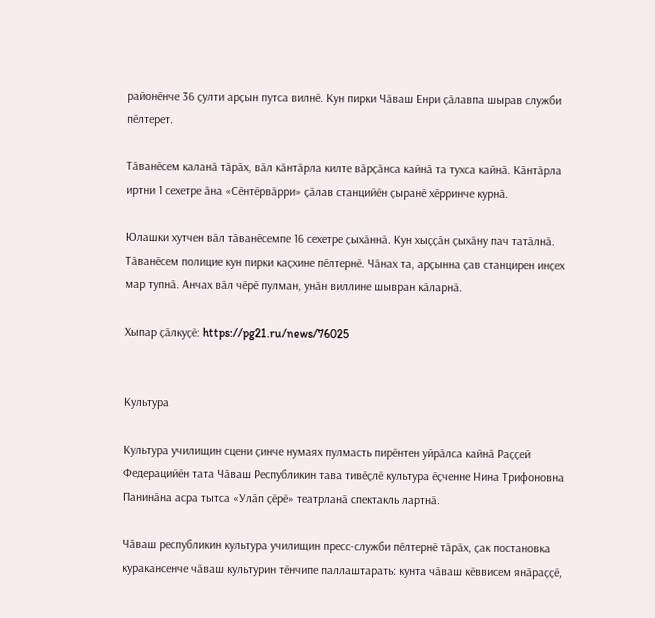районӗнче 36 ҫулти арҫын путса вилнӗ. Кун пирки Чӑваш Енри ҫӑлавпа шырав служби пӗлтерет.

Тӑванӗсем каланӑ тӑрӑх, вӑл кӑнтӑрла килте вӑрҫӑнса кайнӑ та тухса кайнӑ. Кӑнтӑрла иртни 1 сехетре ӑна «Сӗнтӗрвӑрри» ҫӑлав станцийӗн ҫыранӗ хӗрринче курнӑ.

Юлашки хутчен вӑл тӑванӗсемпе 16 сехетре ҫыхӑннӑ. Кун хыҫҫӑн ҫыхӑну пач татӑлнӑ. Тӑванӗсем полицие кун пирки каҫхине пӗлтернӗ. Чӑнах та, арҫынна ҫав станцирен инҫех мар тупнӑ. Анчах вӑл чӗрӗ пулман, унӑн виллине шывран кӑларнӑ.

Хыпар ҫӑлкуҫӗ: https://pg21.ru/news/76025


Культура

Культура училищин сцени ҫинче нумаях пулмасть пирӗнтен уйрӑлса кайнӑ Раҫҫей Федерацийӗн тата Чӑваш Республикин тава тивӗҫлӗ культура ӗҫченне Нина Трифоновна Панинӑна асра тытса «Улӑп ҫӗрӗ» театрланӑ спектакль лартнӑ.

Чӑваш республикин культура училищин пресс-служби пӗлтернӗ тӑрӑх, ҫак постановка куракансенче чӑваш культурин тӗнчипе паллаштарать: кунта чӑваш кӗввисем янӑраҫҫӗ,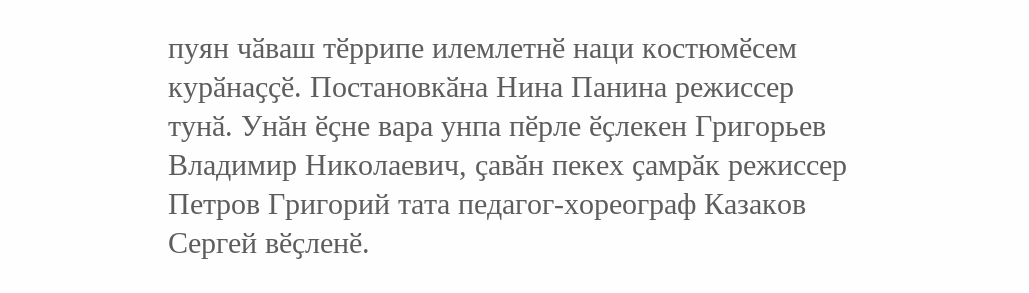пуян чӑваш тӗррипе илемлетнӗ наци костюмӗсем курӑнаҫҫӗ. Постановкӑна Нина Панина режиссер тунӑ. Унӑн ӗҫне вара унпа пӗрле ӗҫлекен Григорьев Владимир Николаевич, ҫавӑн пекех ҫамрӑк режиссер Петров Григорий тата педагог-хореограф Казаков Сергей вӗҫленӗ.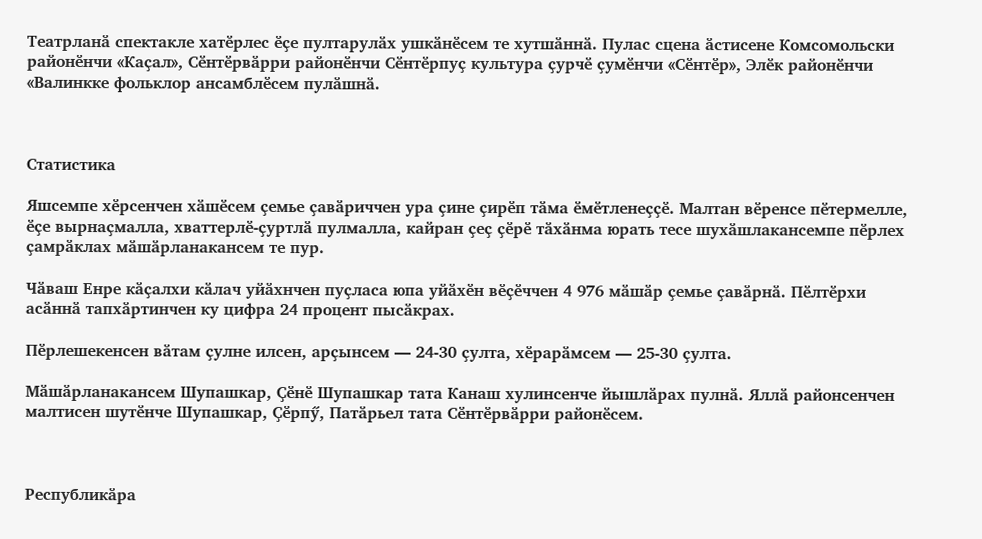Театрланӑ спектакле хатӗрлес ӗҫе пултарулӑх ушкӑнӗсем те хутшӑннӑ. Пулас сцена ӑстисене Комсомольски районӗнчи «Каҫал», Сӗнтӗрвӑрри районӗнчи Сӗнтӗрпуҫ культура ҫурчӗ ҫумӗнчи «Сӗнтӗр», Элӗк районӗнчи «Валинкке фольклор ансамблӗсем пулӑшнӑ.



Статистика

Яшсемпе хӗрсенчен хӑшӗсем ҫемье ҫавӑриччен ура ҫине ҫирӗп тӑма ӗмӗтленеҫҫӗ. Малтан вӗренсе пӗтермелле, ӗҫе вырнаҫмалла, хваттерлӗ-ҫуртлӑ пулмалла, кайран ҫеҫ ҫӗрӗ тӑхӑнма юрать тесе шухӑшлакансемпе пӗрлех ҫамрӑклах мӑшӑрланакансем те пур.

Чӑваш Енре кӑҫалхи кӑлач уйӑхнчен пуҫласа юпа уйӑхӗн вӗҫӗччен 4 976 мӑшӑр ҫемье ҫавӑрнӑ. Пӗлтӗрхи асӑннӑ тапхӑртинчен ку цифра 24 процент пысӑкрах.

Пӗрлешекенсен вӑтам ҫулне илсен, арҫынсем — 24-30 ҫулта, хӗрарӑмсем — 25-30 ҫулта.

Мӑшӑрланакансем Шупашкар, Ҫӗнӗ Шупашкар тата Канаш хулинсенче йышлӑрах пулнӑ. Яллӑ районсенчен малтисен шутӗнче Шупашкар, Ҫӗрпӳ, Патӑрьел тата Сӗнтӗрвӑрри районӗсем.



Республикӑра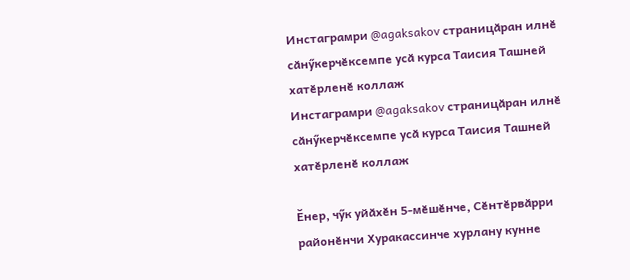Инстаграмри @agaksakov страницӑран илнӗ сӑнӳкерчӗксемпе усӑ курса Таисия Ташней хатӗрленӗ коллаж
Инстаграмри @agaksakov страницӑран илнӗ сӑнӳкерчӗксемпе усӑ курса Таисия Ташней хатӗрленӗ коллаж

Ӗнер, чӳк уйӑхӗн 5-мӗшӗнче, Сӗнтӗрвӑрри районӗнчи Хуракассинче хурлану кунне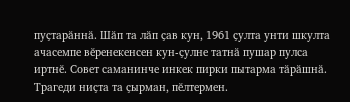пуҫтарӑннӑ. Шӑп та лӑп ҫав кун, 1961 ҫулта унти шкулта ачасемпе вӗренекенсен кун-ҫулне татнӑ пушар пулса иртнӗ. Совет саманинче инкек пирки пытарма тӑрӑшнӑ. Трагеди ниҫта та ҫырман, пӗлтермен.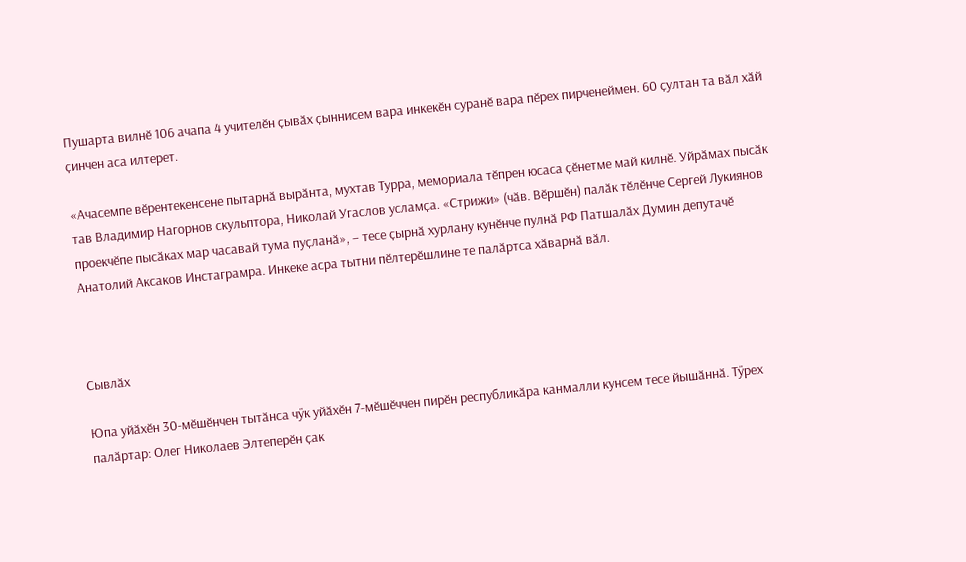Пушарта вилнӗ 106 ачапа 4 учителӗн ҫывӑх ҫыннисем вара инкекӗн суранӗ вара пӗрех пирченеймен. 60 ҫултан та вӑл хӑй ҫинчен аса илтерет.

«Ачасемпе вӗрентекенсене пытарнӑ вырӑнта, мухтав Турра, мемориала тӗпрен юсаса ҫӗнетме май килнӗ. Уйрӑмах пысӑк тав Владимир Нагорнов скульптора, Николай Угаслов усламҫа. «Стрижи» (чӑв. Вӗршӗн) палӑк тӗлӗнче Сергей Лукиянов проекчӗпе пысӑках мар часавай тума пуҫланӑ», – тесе ҫырнӑ хурлану кунӗнче пулнӑ РФ Патшалӑх Думин депутачӗ Анатолий Аксаков Инстаграмра. Инкеке асра тытни пӗлтерӗшлине те палӑртса хӑварнӑ вӑл.



Сывлӑх

Юпа уйӑхӗн 30-мӗшӗнчен тытӑнса чӳк уйӑхӗн 7-мӗшӗччен пирӗн республикӑра канмалли кунсем тесе йышӑннӑ. Тӳрех палӑртар: Олег Николаев Элтеперӗн ҫак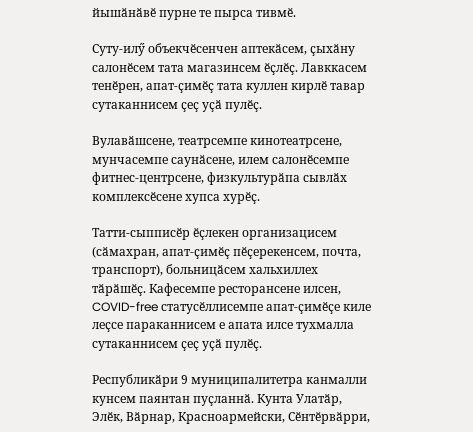йышӑнӑвӗ пурне те пырса тивмӗ.

Суту-илӳ объекчӗсенчен аптекӑсем, ҫыхӑну салонӗсем тата магазинсем ӗҫлӗҫ. Лавккасем тенӗрен, апат-ҫимӗҫ тата куллен кирлӗ тавар сутаканнисем ҫеҫ уҫӑ пулӗҫ.

Вулавӑшсене, театрсемпе кинотеатрсене, мунчасемпе саунӑсене, илем салонӗсемпе фитнес-центрсене, физкультурӑпа сывлӑх комплексӗсене хупса хурӗҫ.

Татти-сыпписӗр ӗҫлекен организацисем (сӑмахран, апат-ҫимӗҫ пӗҫерекенсем, почта, транспорт), больницӑсем хальхиллех тӑрӑшӗҫ. Кафесемпе ресторансене илсен, COVID-free статусӗллисемпе апат-ҫимӗҫе киле леҫсе параканнисем е апата илсе тухмалла сутаканнисем ҫеҫ уҫӑ пулӗҫ.

Республикӑри 9 муниципалитетра канмалли кунсем паянтан пуҫланнӑ. Кунта Улатӑр, Элӗк, Вӑрнар, Красноармейски, Сӗнтӗрвӑрри,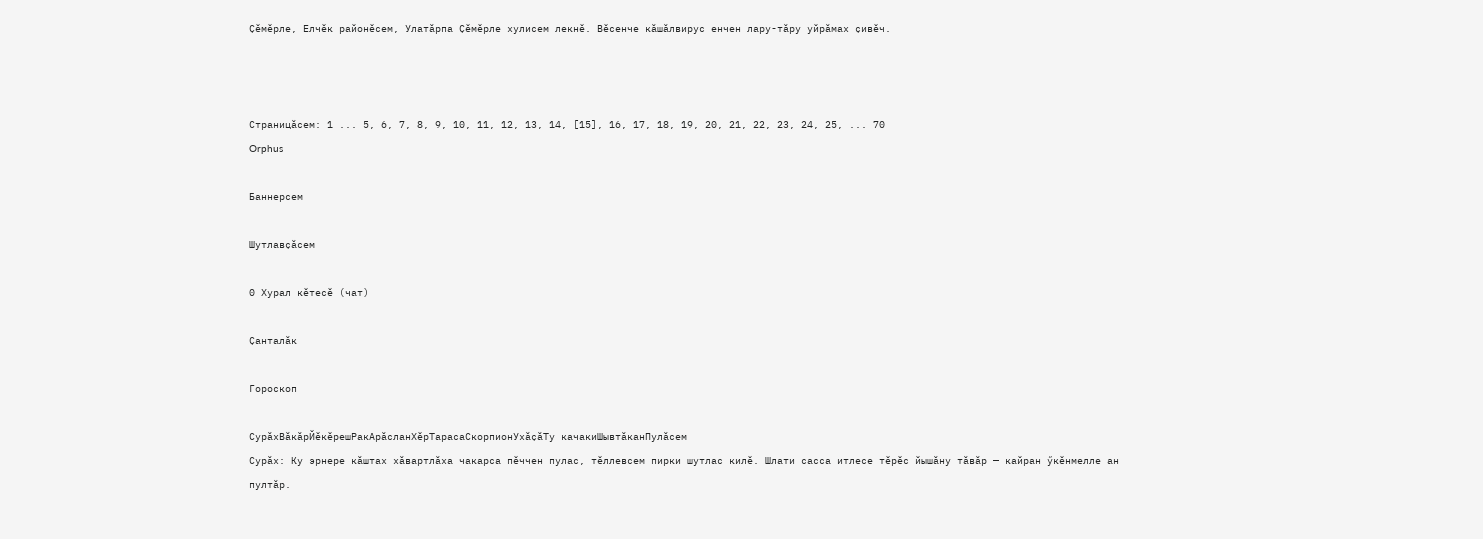Ҫӗмӗрле, Елчӗк районӗсем, Улатӑрпа Ҫӗмӗрле хулисем лекнӗ. Вӗсенче кӑшӑлвирус енчен лару-тӑру уйрӑмах ҫивӗч.



Страницӑсем: 1 ... 5, 6, 7, 8, 9, 10, 11, 12, 13, 14, [15], 16, 17, 18, 19, 20, 21, 22, 23, 24, 25, ... 70
Orphus

Баннерсем

Шутлавҫӑсем

0 Хурал кӗтесӗ (чат)

Ҫанталӑк

Гороскоп

СурӑхВӑкӑрЙӗкӗрешРакАрӑсланХӗрТарасаСкорпионУхӑҫӑТу качакиШывтӑканПулӑсем
Сурӑх: Ку эрнере кӑштах хӑвартлӑха чакарса пӗччен пулас, тӗллевсем пирки шутлас килӗ. Шлати сасса итлесе тӗрӗс йышӑну тӑвӑр — кайран ӳкӗнмелле ан пултӑр.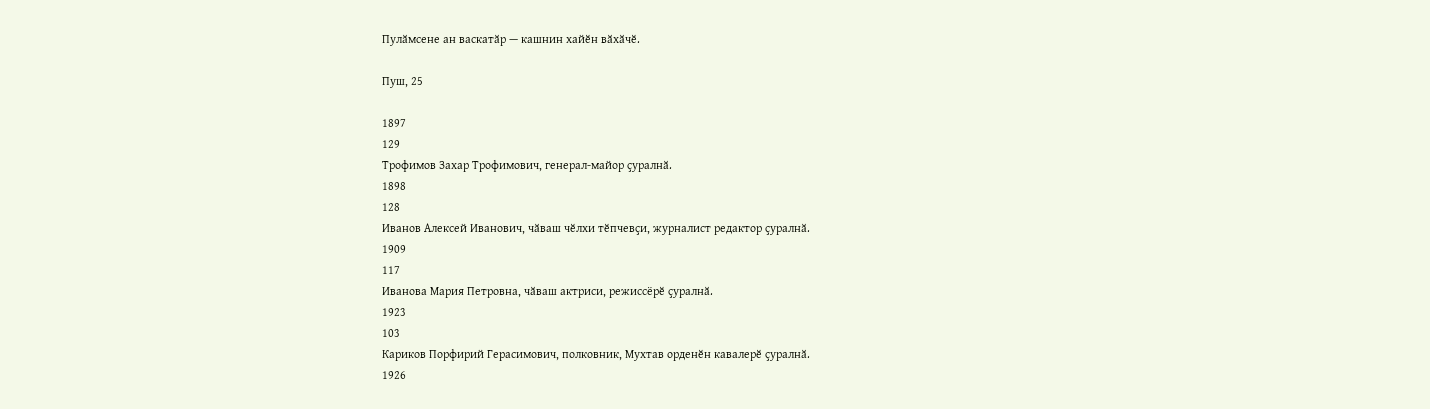Пулӑмсене ан васкатӑр — кашнин хайӗн вӑхӑчӗ.

Пуш, 25

1897
129
Трофимов Захар Трофимович, генерал-майор ҫуралнӑ.
1898
128
Иванов Алексей Иванович, чӑваш чӗлхи тӗпчевҫи, журналист редактор ҫуралнӑ.
1909
117
Иванова Мария Петровна, чӑваш актриси, режиссёрӗ ҫуралнӑ.
1923
103
Кариков Порфирий Герасимович, полковник, Мухтав орденӗн кавалерӗ ҫуралнӑ.
1926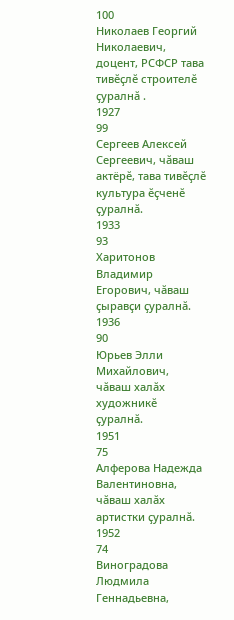100
Николаев Георгий Николаевич, доцент, РСФСР тава тивӗҫлӗ строителӗ ҫуралнӑ .
1927
99
Сергеев Алексей Сергеевич, чӑваш актёрӗ, тава тивӗҫлӗ культура ӗҫченӗ ҫуралнӑ.
1933
93
Харитонов Владимир Eгорович, чӑваш ҫыравҫи ҫуралнӑ.
1936
90
Юрьев Элли Михайлович, чӑваш халӑх художникӗ ҫуралнӑ.
1951
75
Алферова Надежда Валентиновна, чӑваш халӑх артистки ҫуралнӑ.
1952
74
Виноградова Людмила Геннадьевна,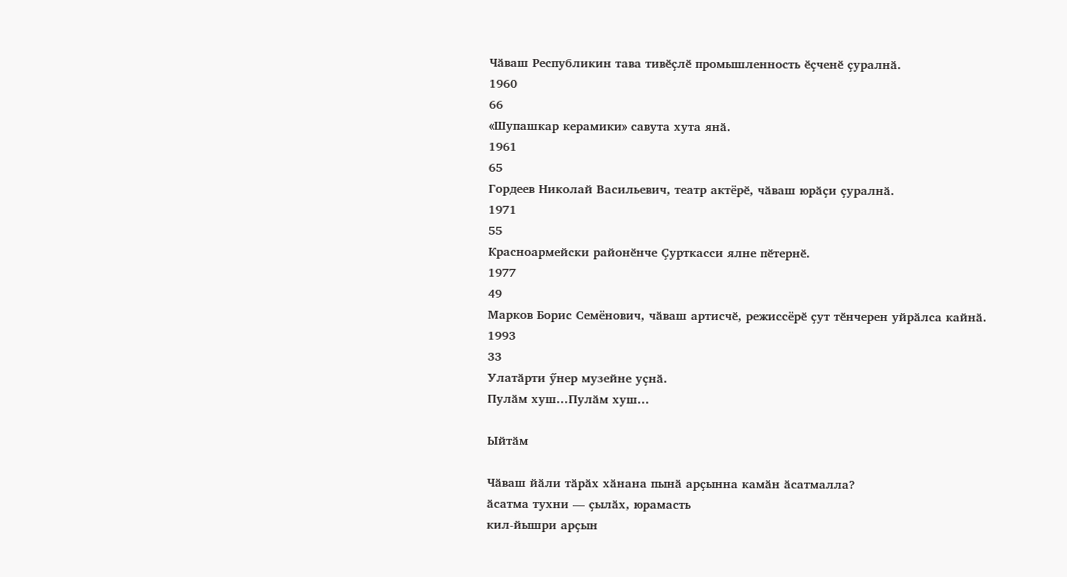Чӑваш Республикин тава тивӗҫлӗ промышленность ӗҫченӗ ҫуралнӑ.
1960
66
«Шупашкар керамики» савута хута янӑ.
1961
65
Гордеев Николай Васильевич, театр актёрӗ, чӑваш юрӑҫи ҫуралнӑ.
1971
55
Красноармейски районӗнче Ҫурткасси ялне пӗтернӗ.
1977
49
Марков Борис Семёнович, чӑваш артисчӗ, режиссёрӗ ҫут тӗнчерен уйрӑлса кайнӑ.
1993
33
Улатӑрти ӳнер музейне уҫнӑ.
Пулӑм хуш...Пулӑм хуш...

Ыйтӑм

Чӑваш йӑли тӑрӑх хӑнана пынӑ арҫынна камӑн ӑсатмалла?
ӑсатма тухни — ҫылӑх, юрамасть
кил-йышри арҫын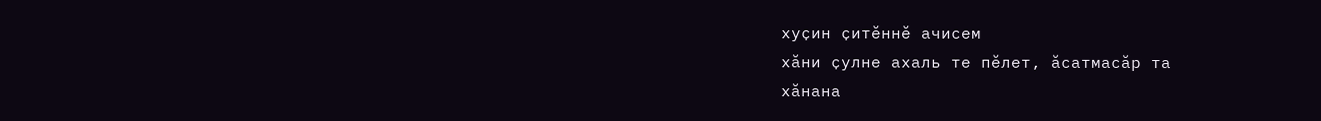хуҫин ҫитӗннӗ ачисем
хӑни ҫулне ахаль те пӗлет, ӑсатмасӑр та
хӑнана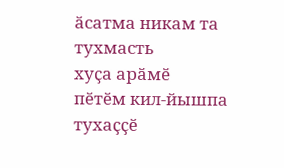ӑсатма никам та тухмасть
хуҫа арӑмӗ
пӗтӗм кил-йышпа тухаҫҫӗ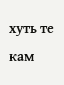хуть те кам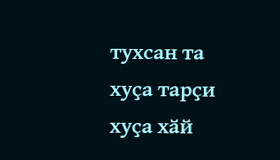тухсан та
хуҫа тарҫи
хуҫа хӑй